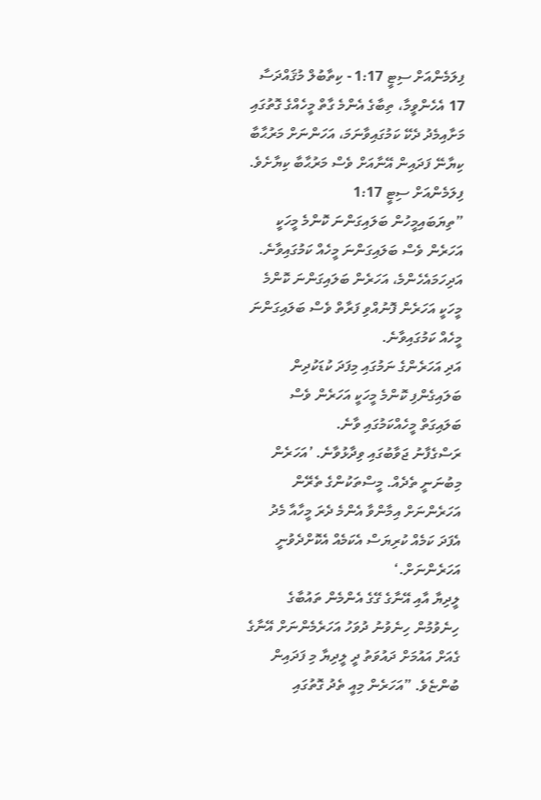ފިލަމެންއަށް ސިޓީ 1:17 - ކިތާބުލް މުޤައްދަސާ
17 އެހެންވީމާ، ތިބާގެ އެންމެ ގާތް މީހެއްގެ ގޮތުގައި މަށާއިމެދު ދެކޭ ކަމުގައިވާނަމަ، އަހަންނަށް މަރުޙާބާ ކިޔާނޭ ފަދައިން އޭނާއަށް ވެސް މަރުޙާބާ ކިޔާށެވެ.
ފިލަމެންއަށް ސިޓީ 1:17
”ތިޔަބައިމީހުން ބަލައިގަންނަ ކޮންމެ މީހަކީ އަހަރެން ވެސް ބަލައިގަންނަ މީހެއް ކަމުގައިވާނެ. އަދިހަމައެހެންމެ، އަހަރެން ބަލައިގަންނަ ކޮންމެ މީހަކީ އަހަރެން ފޮނުއްވި ފަރާތް ވެސް ބަލައިގަންނަ މީހެއް ކަމުގައިވާނެ.
އަދި އަހަރެންގެ ނަމުގައި މިފަދަ ކުޑަކުދިން ބަލައިގެންފި ކޮންމެ މީހަކީ އަހަރެން ވެސް ބަލައިގަތް މީހެއްކަމުގައި ވާނެ.
ރަސްގެފާނު ޖަވާބުގައި ވިދާޅުވާނެ. ’އަހަރެން މިބުނަނީ ތެދެއް. މީސްތަކުންގެ ތެރޭން އަހަރެންނަށް އިމާންވާ އެންމެ ދެރަ މީހާއާ މެދު އެފަދަ ކަމެއް ކުރިޔަސް އެކަމެއް އެކޮށްދެވުނީ އަހަރެންނަށް.‘
ލީދިޔާ އާއި އޭނާގެ ގޭގެ އެންމެން ތައުބާގެ ހިނެވުމުން ހިނެވުނު ދުވަހު އަހަރެމެންނަށް އޭނާގެ ގެއަށް އައުމަށް ދައުވަތު ދީ ލީދިޔާ މި ފަދައިން ބުންޏެވެ. ”އަހަރެން މިއީ ތެދު ގޮތުގައި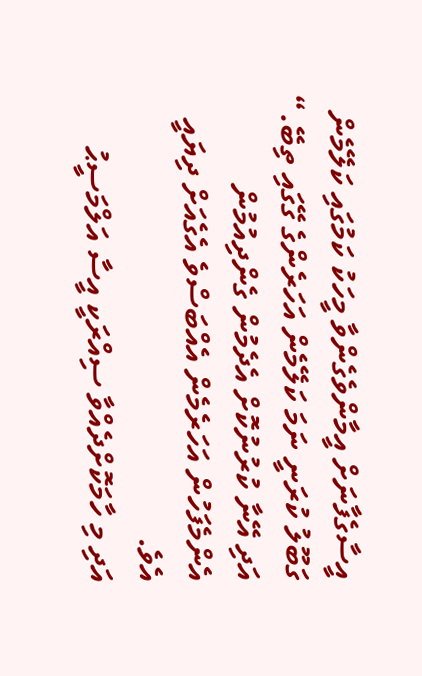އީސާގެފާނަށް އީމާންވެގެންވާ މީހަކު ކަމުގައި ކަލޭމެން ގަބޫލު ކުރަނީ ނަމަ ކަލޭމެން އަހަރެންގެ ގޭގައި ތިބޭ.“ އަދި އޭނާ ކުރުނުކޮށް އެދެމުން ގެންދިއުމުން އެންމެފަހުން އަހަރެމެން އެއްބަސްވެ އެގެއަށް ދިޔައީ އެވެ.
އަދި މި ހާމަކޮށްދެއްވާ ސިއްރަކީ އީސާ އަލްމަސީޙު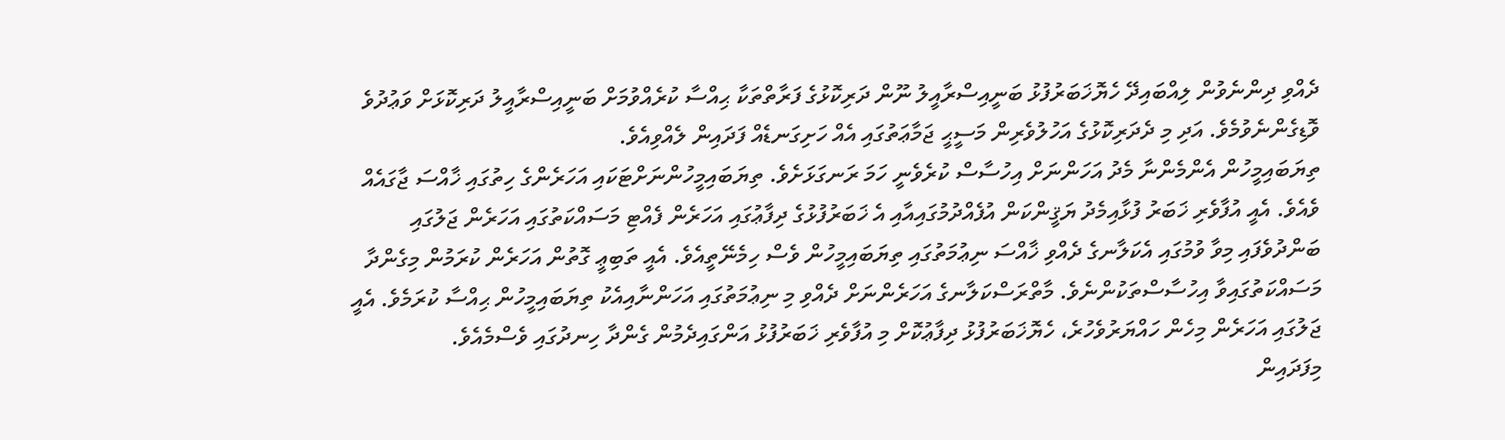ދެއްވި ދިންނެވުން ލިއްބައިދޭ ހެޔޮޚަބަރުފުޅު ބަނީއިސްރާއީލު ނޫން ދަރިކޮޅުގެ ފަރާތްތަކާ ޙިއްސާ ކުރެއްވުމަށް ބަނީއިސްރާއީލު ދަރިކޮޅަށް ވަޢުދުވެ ވޮޑިގެންނެވުމެވެ. އަދި މި ދެދަރިކޮޅުގެ އަހުލުވެރިން މަސީޙީ ޖަމާޢަތުގައި އެއް ހަށިގަނޑެއް ފަދައިން ލެއްވިއެވެ.
ތިޔަބައިމީހުން އެންމެންނާ މެދު އަހަންނަށް އިހުސާސް ކުރެވެނީ ހަމަ ރަނގަޅަށެވެ. ތިޔަބައިމީހުންނަށްޓަކައި އަހަރެންގެ ހިތުގައި ޚާއްސަ ޖާގައެއް ވެއެވެ. އެއީ އުފާވެރި ޚަބަރު ފުޅާއިމެދު ޔަޤީންކަން އުފެއްދުމުގައިއާއި އެ ޚަބަރުފުޅުގެ ދިފާޢުގައި އަހަރެން ފެއްޓި މަސައްކަތުގައި އަހަރެން ޖަލުގައި ބަންދުވެފައި މިވާ ވުމުގައި އެކަލާނގެ ދެއްވި ޚާއްސަ ނިޢުމަތުގައި ތިޔަބައިމީހުން ވެސް ހިމެނޭތީއެވެ. އެއީ ތަބިޢީ ގޮތުން އަހަރެން ކުރަމުން މިގެންދާ މަސައްކަތުގައިވާ އިހުސާސްތަކުންނެވެ. މާތްރަސްކަލާނގެ އަހަރެންނަށް ދެއްވި މި ނިޢުމަތުގައި އަހަންނާއިއެކު ތިޔަބައިމީހުން ޙިއްސާ ކުރަމެވެ. އެއީ ޖަލުގައި އަހަރެން މިހެން ހައްޔަރުވެހުރެ، ހެޔޮޚަބަރުފުޅު ދިފާޢުކޮށް މި އުފާވެރި ޚަބަރުފުޅު އަންގައިދެމުން ގެންދާ ހިނދުގައި ވެސްމެއެވެ.
މިފަދައިން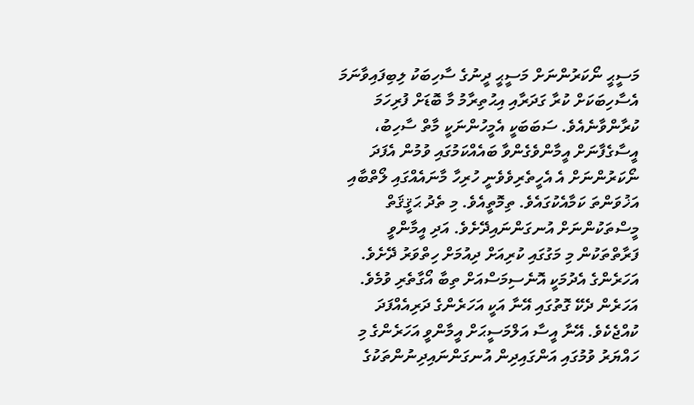މަސީޙީ ނޯކަރުންނަށް މަސީޙީ ދީނުގެ ސާހިބަކު ލިބިފައިވާނަމަ އެސާހިބަކަށް ކުރާ ގަދަރާއި އިޙުތިރާމު މާ ބޮޑަށް ފުރިހަމަ ކުރާންވާނެއެވެ. ސަބަބަކީ އެމީހުންނަކީ މާތް ސާހިބު، އީސާގެފާނަށް އީމާންވެގެންވާ ބައެއްކަމުގައި ވުމުން އެފަދަ ނޯކަރުންނަށް އެ އެހީތެރިވެވެނީ ހުރިހާ މާނައެއްގައި ލޯތްބާއި އަޚުވަންތަ ކަމާއެކުގައެވެ. ތިމޮތީއެވެ. މި ތެދު ޙަޤީޤަތް މީސްތަކުންނަށް އުނގަންނައިދޭށެވެ. އަދި އީމާންވީ ފަރާތްތަކުން މި މަގުގައި ކުރިއަށް ދިއުމަށް ހިތްވަރު ދޭށެވެ.
އަހަރެންގެ އެދުމަކީ އޮނެސިމަސްއަށް ތިބާ އޯގާތެރި ވުމެވެ. އަހަރެން ދެކޭ ގޮތުގައި އޭނާ އަކީ އަހަރެންގެ ދަރިއެއްފަދަ ކުއްޖެކެވެ. އޭނާ އީސާ އަލްމަސީޙަށް އީމާންވީ އަހަރެންގެ މި ހައްޔަރު ވުމުގައި އަންގައިދިން އުނގަންނައިދިނުންތަކުގެ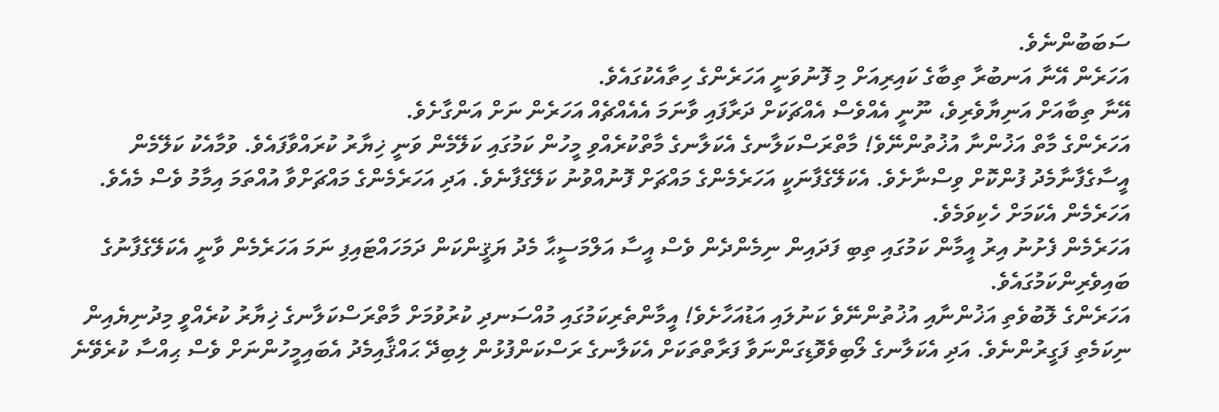ސަބަބުންނެވެ.
އަހަރެން އޭނާ އަނބުރާ ތިބާގެ ކައިރިއަށް މި ފޮނުވަނީ އަހަރެންގެ ހިތާއެކުގައެވެ.
އޭނާ ތިބާއަށް އަނިޔާވެރިވެ، ނޫނީ އެއްވެސް އެއްޗަކަށް ދަރާފައި ވާނަމަ އެއެއްޗެއް އަހަރެން ނަށް އަންގާށެވެ.
އަހަރެންގެ މާތް އަޚުންނާ އުޚުތުންނޭވެ! މާތްރަސްކަލާނގެ އެކަލާނގެ މާތްކުރެއްވި މީހުން ކަމުގައި ކަލޭމެން ވަނީ ޚިޔާރު ކުރައްވާފައެވެ. ވުމާއެކު ކަލޭމެން އީސާގެފާނާމެދު ފުންކޮށް ވިސްނާށެވެ. އެކަލޭގެފާނަކީ އަހަރެމެންގެ މައްޗަށް ފޮނުއްވުނު ކަލޭގެފާނެވެ. އަދި އަހަރެމެންގެ މައްޗަށްވާ އުއްތަމަ އިމާމު ވެސް މެއެވެ. އަހަރެމެން އެކަމަށް ހެކިވަމެވެ.
އަހަރެމެން ފެށުނު އިރު އީމާން ކަމުގައި ތިބި ފަދައިން ނިމެންދެން ވެސް އީސާ އަލްމަސީޙާ މެދު ޔަޤީންކަން ދަމަހައްޓައިފި ނަމަ އަހަރެމެން ވާނީ އެކަލޭގެފާނުގެ ބައިވެރިންކަމުގައެވެ.
އަހަރެންގެ ލޮބުވެތި އަޚުންނާއި އުޚުތުންނޭވެ ކަނުލައި އަޑުއަހާށެވެ! އީމާންތެރިކަމުގައި މުއްސަނދި ކުރުވުމަށް މާތްރަސްކަލާނގެ ޚިޔާރު ކުރެއްވީ މިދުނިޔެއިން ނިކަމެތި ފަގީރުންނެވެ. އަދި އެކަލާނގެ ލޯބިވެވޮޑިގަންނަވާ ފަރާތްތަކަށް އެކަލާނގެ ރަސްކަންފުޅުން ލިބިދޭ ޙައްޤާއިމެދު އެބައިމީހުންނަށް ވެސް ޙިއްސާ ކުރެވޭނެ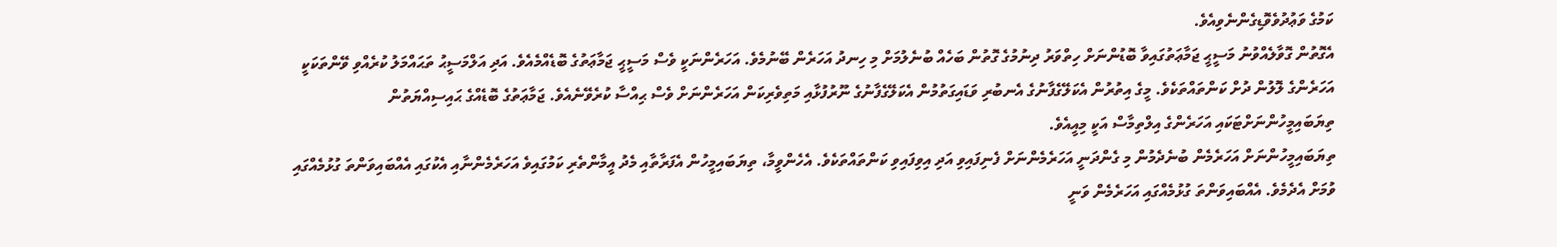ކަމުގެ ވަޢުދުވެވޮޑިގެންނެވިއެވެ.
އެގޮތުން ގޮވާލެއްވުނު މަސީޙީ ޖަމާޢަތުގައިވާ ބޮޑުންނަށް ހިތްވަރު ދިނުމުގެ ގޮތުން ބަހެއް ބުނެލުމަށް މި ހިނދު އަހަރެން ބޭނުމެވެ. އަހަރެންނަކީ ވެސް މަސީޙީ ޖަމާޢަތުގެ ބޮޑެއްމެއެވެ. އަދި އަލްމަސީޙު ތަޙައްމަލު ކުރެއްވި ވޭންތަކަކީ އަހަރެންގެ ލޮލުން ދުށް ކަންތައްތަކެވެ. މީގެ އިތުރުން އެކަލޭގެފާނުގެ އެނބުރި ވަޑައިގަތުމުން އެކަލޭގެފާނުގެ ނޫރުފުޅާއި މަތިވެރިކަން އަހަރެންނަށް ވެސް ޙިއްސާ ކުރެވޭނެއެވެ. ޖަމާޢަތުގެ ބޮޑެއްގެ ޙައިސިއްޔަތުން ތިޔަބައިމީހުންނަށްޓަކައި އަހަރެންގެ އިލްތިމާސް އަކީ މިއީއެވެ.
ތިޔަބައިމީހުންނަށް އަހަރެމެން ބުނެދެމުން މި ގެންދަނީ އަހަރެމެންނަށް ފެނިފައިވި އަދި އިވިފައިވި ކަންތައްތަކެވެ. އެހެންވީމާ، ތިޔަބައިމީހުން އެފަރާތާއި މެދު އީމާންތެރި ކަމުގައިވެ އަހަރެމެންނާއި އެކުގައި އެއްބައިވަންތަ ގުޅުމެއްގައި ވުމަށް އެދެމެވެ. އެއްބައިވަންތަ ގުޅުމެއްގައި އަހަރެމެން ވަނީ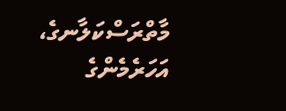މާތްރަސްކަލާނގެ، އަހަރެމެންގެ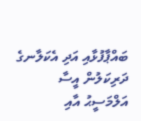ބައްޕާފުޅާއި އަދި އެކަލާނގެ ދަރިކަލުން އީސާ އަލްމަސީޙު އާއި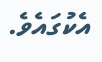އެކުގައެވެ.